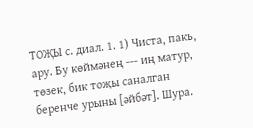ТОҖЫ с. диал. 1. 1) Чиста, пакь, ару. Бу көймәнең --- иң матур, төзек, бик тоҗы саналган беренче урыны [әйбәт]. Шура.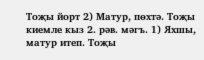Тоҗы йорт 2) Матур, пөхтә. Тоҗы киемле кыз 2. рәв. мәгъ. 1) Яхшы, матур итеп. Тоҗы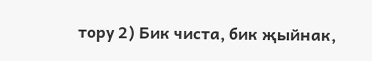тору 2) Бик чиста, бик җыйнак,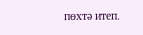пөхтә итеп.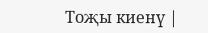Тоҗы киенү |